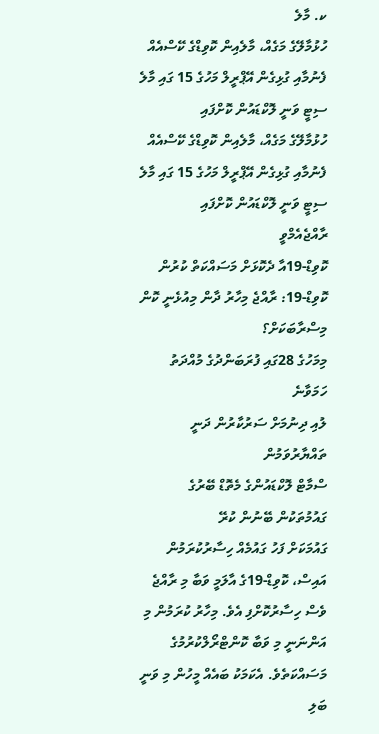ކ. މާލެ
ހުޅުމާލޭގެ މަގެއް، މާލެއިން ކޮވިޑްގެ ކޭސްއެއް ފެނުމާއި ގުޅިގެން އޭޕްރީލް މަހުގެ 15 ގައި މާލެ ސިޓީ ވަނީ ލޮކްޑައުން ކޮށްފައި
ހުޅުމާލޭގެ މަގެއް، މާލެއިން ކޮވިޑްގެ ކޭސްއެއް ފެނުމާއި ގުޅިގެން އޭޕްރީލް މަހުގެ 15 ގައި މާލެ ސިޓީ ވަނީ ލޮކްޑައުން ކޮށްފައި
ރާއްޖެއެމްވީ
ކޮވިޑް-19އާ ދެކޮޅަށް މަސައްކަތް ކުރުން
ކޮވިޑް-19: ރާއްޖެ މިހާރު ދާން މިއުޅެނީ ކޮން މިސްރާބަކަށް؟
މިމަހުގެ 28ގައި ފުރަބަންދުގެ މުއްދަތު ހަމަވާނެ
ލުއި ދިނުމަށް ސަރުކާރުން ދަނީ ތައްޔާރުވަމުން
ސްމާޓް ލޮކްޑައުންގެ މެތޮޑް ބޭރުގެ ގައުމުތަކުން ބޭނުން ކުރޭ
ގައުމަކަށް ފަހު ގައުމެއް ހިސާރުކުރަމުން އައިސް، ކޮވިޑް-19ގެ އާލަމީ ވަބާ މި ރާއްޖެ ވެސް ހިސާރުކޮށްފި އެވެ. މިހާރު ކުރަމުން މި އަންނަނީ މި ވަބާ ކޮންޓްރޯލްކުރުމުގެ މަސައްކަތެވެ. އެކަމަކު ބައެއް މީހުން މި ވަނީ ބަލި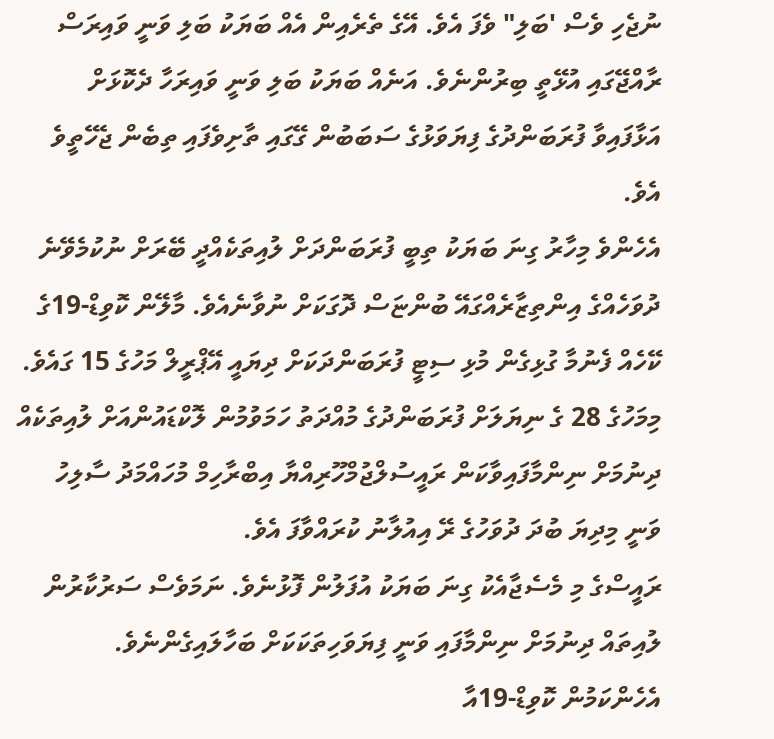ނުޖެހި ވެސް 'ބަލި" ވެފަ އެވެ. އޭގެ ތެރެއިން އެއް ބަޔަކު ބަލި ވަނީ ވައިރަސް ރާއްޖޭގައި އުޅޭތީ ބިރުންނެވެ. އަނެއް ބަޔަކު ބަލި ވަނީ ވައިރަހާ ދެކޮޅަށް އަޅާފައިވާ ފުރަބަންދުގެ ފިޔަވަޅުގެ ސަބަބުން ގޭގައި ތާށިވެފައި ތިބެން ޖެހޭތީވެ އެވެ.
އެހެންވެ މިހާރު ގިނަ ބަޔަކު ތިބީ ފުރަބަންދަށް ލުއިތަކެއްދީ ބޭރަށް ނުކުމެވޭނެ ދުވަހެއްގެ އިންތިޒާރެއްގައޭ ބުންޏަސް ދޮގަކަށް ނުވާނެއެވެ. މާލޭން ކޮވިޑް-19ގެ ކޭހެއް ފެނުމާ ގުޅިގެން މުޅި ސިޓީ ފުރަބަންދަކަށް ދިޔައީ އޭޕްރީލް މަހުގެ 15 ގައެވެ. މިމަހުގެ 28 ގެ ނިޔަލަށް ފުރަބަންދުގެ މުއްދަތު ހަމަވުމުން ލޮކްޑައުންއަށް ލުއިތަކެއް ދިނުމަށް ނިންމާފައިވާކަން ރައީސުލްޖުމްހޫރިއްޔާ އިބްރާހިމް މުހައްމަދު ސާލިހު ވަނީ މިދިޔަ ބުދަ ދުވަހުގެ ރޭ އިއުލާނު ކުރައްވާފަ އެވެ.
ރައީސްގެ މި މެސެޖާއެކު ގިނަ ބަޔަކު އުފަލުން ފޮޅުނެވެ. ނަމަވެސް ސަރުކާރުން ލުއިތައް ދިނުމަށް ނިންމާފައި ވަނީ ފިޔަވަހިތަކަކަށް ބަހާލައިގެންނެވެ. އެހެންކަމުން ކޮވިޑް-19އާ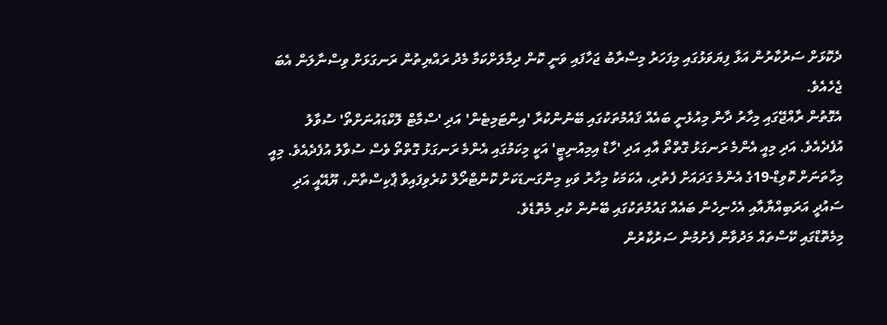ދެކޮޅަށް ސަރުކާރުން އަޅާ ފިޔަވަޅުގައި މިފަހަރު މިސްރާބު ޖަހާފައި ވަނީ ކޮން ދިމާލަށްކަމާ މެދު ރައްޔިތުން ރަނގަޅަށް ވިސްނާލަން އެބަ ޖެހެއެވެ.
އެގޮތުން ރާއްޖޭގައި މިހާރު ދާން މިއުޅެނީ ބައެއް ޤައުމުތަކުގައި ބޭނުންކުރާ 'އިންޓަމިޓެން' އަދި 'ސްމާޓް ލޮކްޑައުނަށްތޯ' ސުވާލު އުފެދެއެވެ. އަދި މިއީ އެންމެ ރަނގަޅު ގޮތްތޯ އާއި އަދި 'ހާޑް އިމިއުނިޓީ' އަކީ މިކަމުގައި އެންމެ ރަނގަޅު ގޮތްތޯ ވެސް ސުވާލު އުފެދެއެވެ. މިއީ މިހާތަނަށް ކޮވިޑް-19ގެ އެންމެ ގަދައަށް ފެތުރި، އެކަމަކު މިހާރު ވަކި މިންގަނޑަކަށް ކޮންޓްރޯލް ކުރެވިފައިވާ ޕާކިސްތާން، ޔޫއޭއީ އަދި ސައުދީ އަރަބިއްޔާއާއި އެހެނިހެން ބައެއް ގައުމުތަކުގައި ބޭނުން ކުރި މެތޮޑެވެ.
މިމެތޮޑްގައި ކޭސްތައް މަދުވާން ފެށުމުން ސަރުކާރުން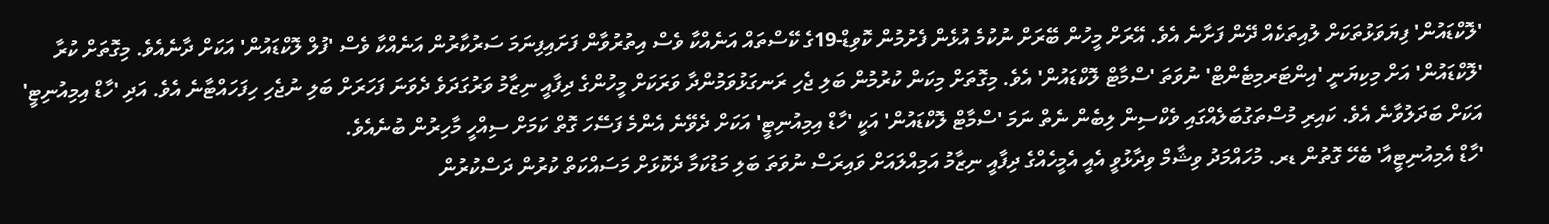'ލޮކްޑައުން' ފިޔަވަޅުތަކަށް ލުއިތަކެއް ދޭން ފަށާނެ އެވެ. އޭރަށް މީހުން ބޭރަށް ނުކުމެ އުޅެން ފެށުމުން ކޮވިޑް-19ގެ ކޭސްތައް އަނެއްކާ ވެސް އިތުރުވާން ފަށައިފިނަމަ ސަރުކާރުން އަނެއްކާ ވެސް 'ފުލް ލޮކްޑައުން' އަކަށް ދާނެއެވެ. މިގޮތަށް ކުރާ 'ލޮކްޑައުން' އަށް މިކިޔަނީ 'އިންޓަރމިޓެންޓް' ނުވަތަ 'ސްމާޓް ލޮކްޑައުން' އެވެ. މިގޮތަށް މިކަން ކުރުމުން ބަލި ޖެހި ރަނގަޅުވަމުންދާ ވަރަކަށް މީހުންގެ ދިފާއީ ނިޒާމު ވަރުގަދަވެ ދެވަނަ ފަހަރަށް ބަލި ނުޖެހި ހިފަހައްޓާނެ އެވެ. އަދި 'ހާޑް އިމިއުނިޓީ' އަކަށް ބަދަލުވާނެ އެވެ. ކައިރި މުސްތަގުބަލެއްގައި ވެކްސިން ލިބެން ނެތް ނަމަ 'ސްމާޓް ލޮކްޑައުން' އަކީ 'ހާޑް އިމިއުނިޓީ' އަކަށް ދެވޭނެ އެންމެ ފަސޭހަ ގޮތް ކަމަށް ސިއްހީ މާހިރުން ބުނެއެވެ.
'ހާޑް އެމިއުނިޓީއާ' ބެހޭ ގޮތުން ޑރ. މުހައްމަދު ވިޝާމް ވިދާޅުވީ އެއީ އެމީހެއްގެ ދިފާއީ ނިޒާމު އަމިއްލައަށް ވައިރަސް ނުވަތަ ބަލި މަޑުކަމާ ދެކޮޅަށް މަސައްކަތް ކުރުން ދަސްކުރުން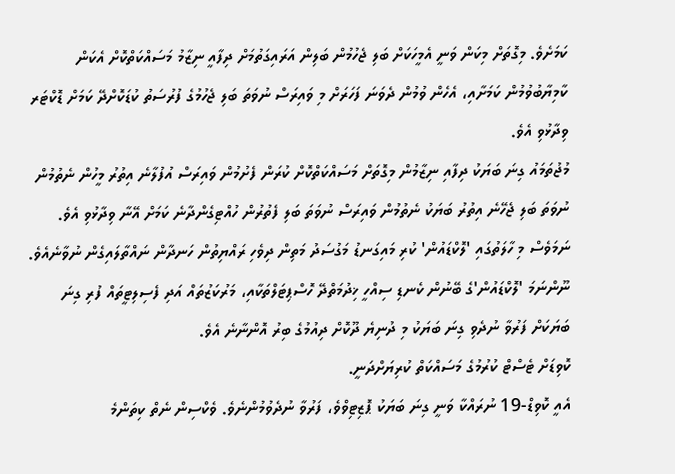ކަމަށެވެ. މިގޮތަށް މިކަން ވަނީ އެމީހަކަށް ބަލި ޖެހުމުން ބަލިން އަރައިގަތުމަށް ދިފާއީ ނިޒާމު މަސައްކަތްކޮށް އެކަން ކާމިޔާބުވުމުން ކަމަށާއި، އެހެން ވުމުން ދެވަނަ ފަހަރަށް މި ވައިރަސް ނުވަތަ ބަލި ޖެހުމުގެ ފުރުސަތު ކުޑަކޮށްދޭ ކަމަށް ޑޮކްޓަރ ވިދާޅުވި އެވެ.
މުޖުތަމައު ގިނަ ބަޔަކު ދިފާއި ނިޒާމުން މިގޮތަށް މަސައްކަތްކޮށް ކުރަން ފެށުމުން ވައިރަސް އުފުލާނެ އިތުރު މީހުން ނެތުމުން ނުވަތަ ބަލި ޖެހޭނެ އިތުރު ބަޔަކު ނެތުމުން ވައިރަސް ނުވަތަ ބަލި ފެތުރުން ހުއްޓިގެންދާނެ ކަމަށް އޭނާ ވިދާޅުވި އެވެ.
ނަމަވެސް މި ހާލަތުގައި 'ލޮކްޑައުން' ކުރި މައިގަނޑު މަގުސަދު މަތިން ދިވެހި ރައްޔިތުން ހަނދާން ނައްތާލައިގެން ނުވާނެއެވެ. ނޫންނަމަ 'ލޮކްޑައުން'ގެ ބޭނުން ކެނޑި ސިއްހީ ޚިދުމަތްދޭ ހޮސްޕިޓަލްތަކާއި، މަރުކަޒުތައް އަދި ފެސިލިޓީތައް ފުރި ގިނަ ބަޔަކަށް ފަރުވާ ނުދެވި ގިނަ ބަޔަކު މި ދުނިޔެ ދޫކޮށް ދިއުމުގެ ބިރު އޮންނާނެ އެވެ.
ކޮވިޑަށް ޓެސްޓް ކުރުމުގެ މަސައްކަތް ކުރިޔަށްދަނީ.
އެއީ ކޮވިޑް-19 ނުރައްކާ ވަނީ ގިނަ ބަޔަކު ޕޮޒިޓިވްވެ، ފަރުވާ ނުދެވުމުންނެވެ. ވެކްސިން ނެތް ކިތަންމެ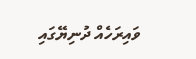ވައިރަހެއް ދުނިޔޭގައި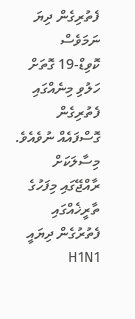ފެތުރިގެން ދިޔަ ނަމަވެސް ކޮވިޑް-19 ގޮތަށް ހަލުވި މިނެއްގައި ފެތުރިގެން ގޮސްފައެއް ނުވެއެވެ. މިސާލަކަށް ރާއްޖޭގައި މިފަހުގެ ތާރީޚެއްގައި ފެތުރުގެން ދިޔައީ H1N1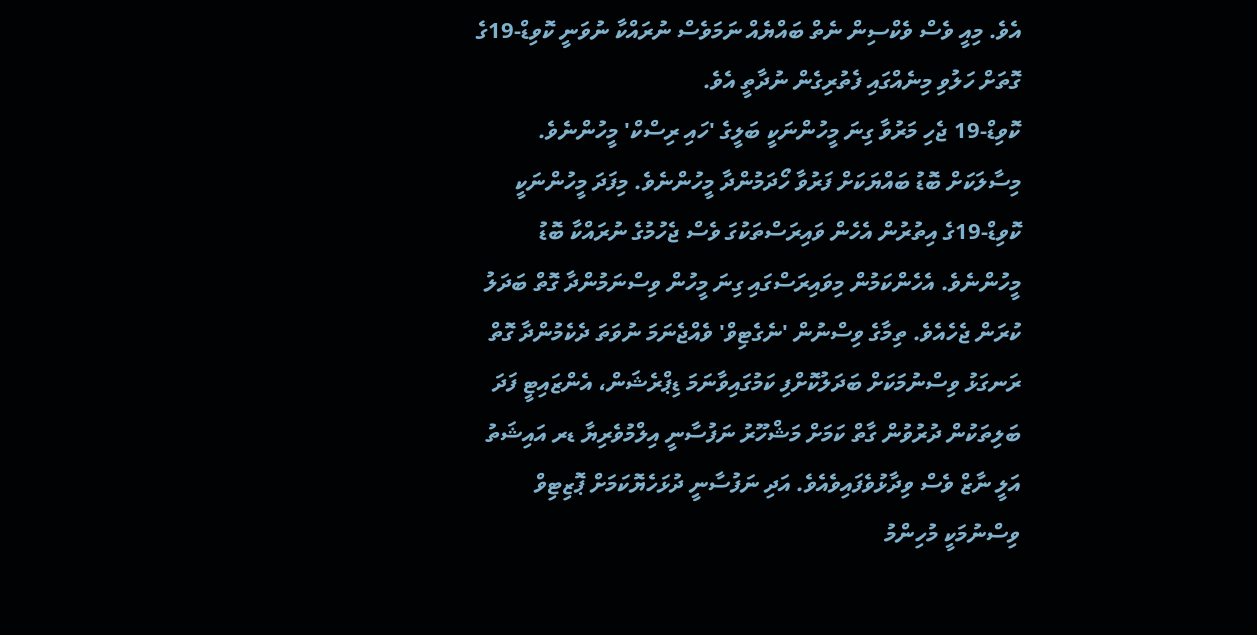އެވެ. މިއީ ވެސް ވެކްސިން ނެތް ބައްޔެއް ނަމަވެސް ނުރައްކާ ނުވަނީ ކޮވިޑް-19ގެ ގޮތަށް ހަލުވި މިނެއްގައި ފެތުރިގެން ނުދާތީ އެވެ.
ކޮވިޑް-19 ޖެހި މަރުވާ ގިނަ މީހުންނަކީ ބަލީގެ 'ހައި ރިސްކް' މީހުންނެވެ. މިސާލަކަށް ބޮޑު ބައްޔަކަށް ފަރުވާ ހޯދަމުންދާ މީހުންނެވެ. މިފަދަ މީހުންނަކީ ކޮވިޑް-19ގެ އިތުރުން އެހެން ވައިރަސްތަކުގަ ވެސް ޖެހުމުގެ ނުރައްކާ ބޮޑު މީހުންނެވެ. އެހެންކަމުން މިވައިރަސްގައި ގިނަ މީހުން ވިސްނަމުންދާ ގޮތް ބަދަލު ކުރަން ޖެހެއެވެ. ތިމާގެ ވިސްނުން 'ނެގެޓިވް' ވެއްޖެނަމަ ނުވަތަ ދެކެމުންދާ ގޮތް ރަނގަޅު ވިސްނުމަކަށް ބަދަލުކޮށްފި ކަމުގައިވާނަމަ ޑިޕްރެޝަން، އެންޒައިޓީ ފަދަ ބަލިތަކުން ދުރުވުން ގާތް ކަމަށް މަޝްހޫރު ނަފުސާނީ އިލްމުވެރިޔާ ޑރ އައިޝަތު އަލީ ނާޒް ވެސް ވިދާޅުވެފައިވެއެވެ. އަދި ނަފުސާނީ ދުޅަހެޔޮކަމަށް ޕޮޒިޓިވް ވިސްނުމަކީ މުހިންމު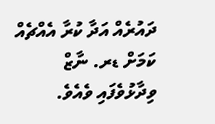ދައުރެއް އަދާ ކުރާ އެއްޗެއް ކަމަށް ޑރ. ނާޒް ވިދާޅުވެފައި ވެއެވެ.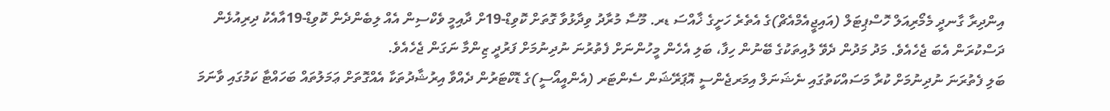އިންދިރާ ގާނދީ މެމޯރިއަލް ހޮސްޕިޓަލް (އައިޖީއެމްއެޗް)ގެ އެތެރެ ހަށީގެ ޚާއްސަ ޑރ. މޫސާ މުރާދު ވިދާޅުވާ ގޮތަށް ކޮވިޑް-19ށް ދާއިމީ ވެކްސިން އެއް ލިބެންދެން ކޮވިޑް-19އާއެކު ދިރިއުޅެން ދަސްކުރަން އެބަ ޖެހެއެވެ. މަދު މަދުން ދެވޭ ލުއިތަކުގެ ބޭނުން ހިފާ، ބަލި އެހެން މީހުންނަށް ފެތުރުނަ ނުދިނުމަށް ފަރުދީ ޒިންމާ ނަގަން ޖެހެއެވެ.
ބަލި ފެތުރަނަ ނުދިނުމަށް ކުރާ މަސައްކަތުގައި ނެޝަނަލް އިމަރޖެންސީ އޮޕަރޭޝަން ސެންޓަރ (އެންއީއޯސީ)ގެ ޑޮކްޓަރުން ދެއްވާ އިރުޝާދުތަކާ އެއްގޮތަށް ޢަމަލުތައް ބަހައްޓާ ކަމުގައި ވާނަމަ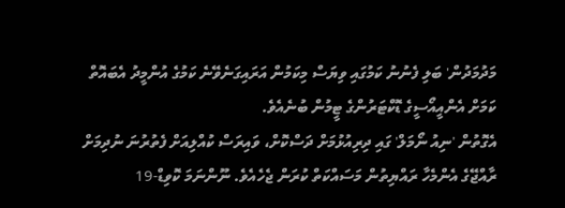މަދުމަދުން' ބަލި ފެނުނު ކަމުގައި ވިޔަސް މިކަމުން އަރައިގަނެވޭނެ ކަމުގެ އުންމީދު އެބައޮތް ކަމަށް އެންއީއޯސީގެ ޑޮކްޓަރުންގެ ޓީމުން ބުނެއެވެ.
އެގޮތުން 'ނިއު ނޯމަލް' ގައި ދިރިއުޅުމަށް ދަސްކޮށް، ވައިރަސް ކުއްލިއަށް ފެތުރުނަ ނުދިމަށް ރާއްޖޭގެ އެންމެހާ ރައްޔިތުން މަސައްކަތް ކުރަން ޖެހެއެވެ. ނޫންނަމަ ކޮވިޑް-19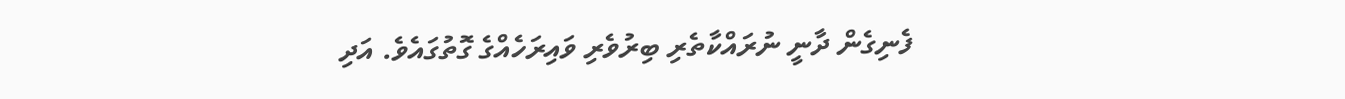ފެނިގެން ދާނީ ނުރައްކާތެރި ބިރުވެރި ވައިރަހެއްގެ ގޮތުގައެވެ. އަދި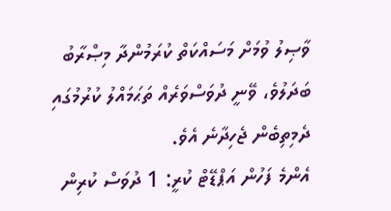ވާޞިލު ވުމަށް މަސައްކަތް ކުރަމުންދާ މިޞްރާބު ބަދަލުވެ، ވޭނީ ދުވަސްވަރެއް ތަޙަމައްލު ކުރުމުގައި ދެމިތިބެން ޖެހިދާނެ އެވެ.
އެންމެ ފަހުން އަޕްޑޭޓް ކުރީ: 1 ދުވަސް ކުރިން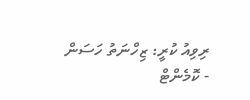ރިވިއު ކުރީ: ޒިހްނަތު ހަސަން
- ކޮމެންޓް